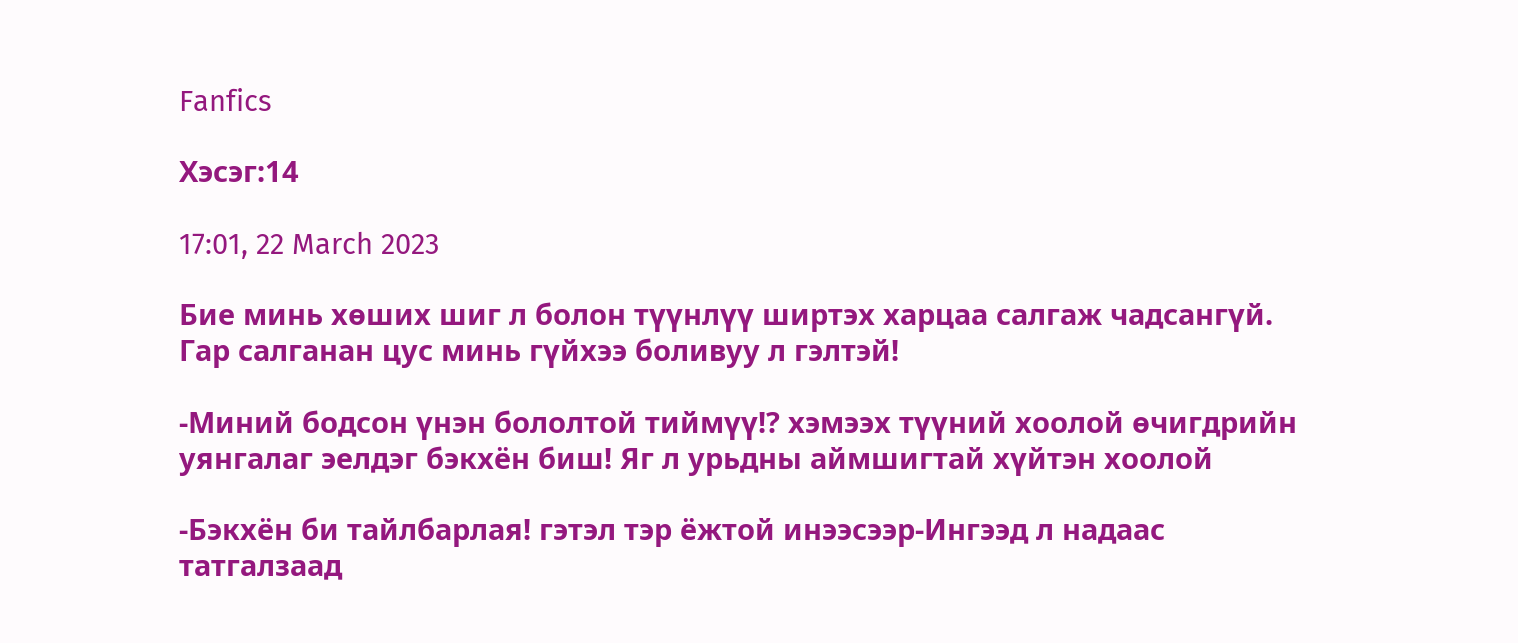Fanfics

Хэсэг:14

17:01, 22 March 2023

Бие минь хөших шиг л болон түүнлүү ширтэх харцаа салгаж чадсангүй. Гар салганан цус минь гүйхээ боливуу л гэлтэй!

-Миний бодсон үнэн бололтой тиймүү!? хэмээх түүний хоолой өчигдрийн уянгалаг эелдэг бэкхён биш! Яг л урьдны аймшигтай хүйтэн хоолой

-Бэкхён би тайлбарлая! гэтэл тэр ёжтой инээсээр-Ингээд л надаас татгалзаад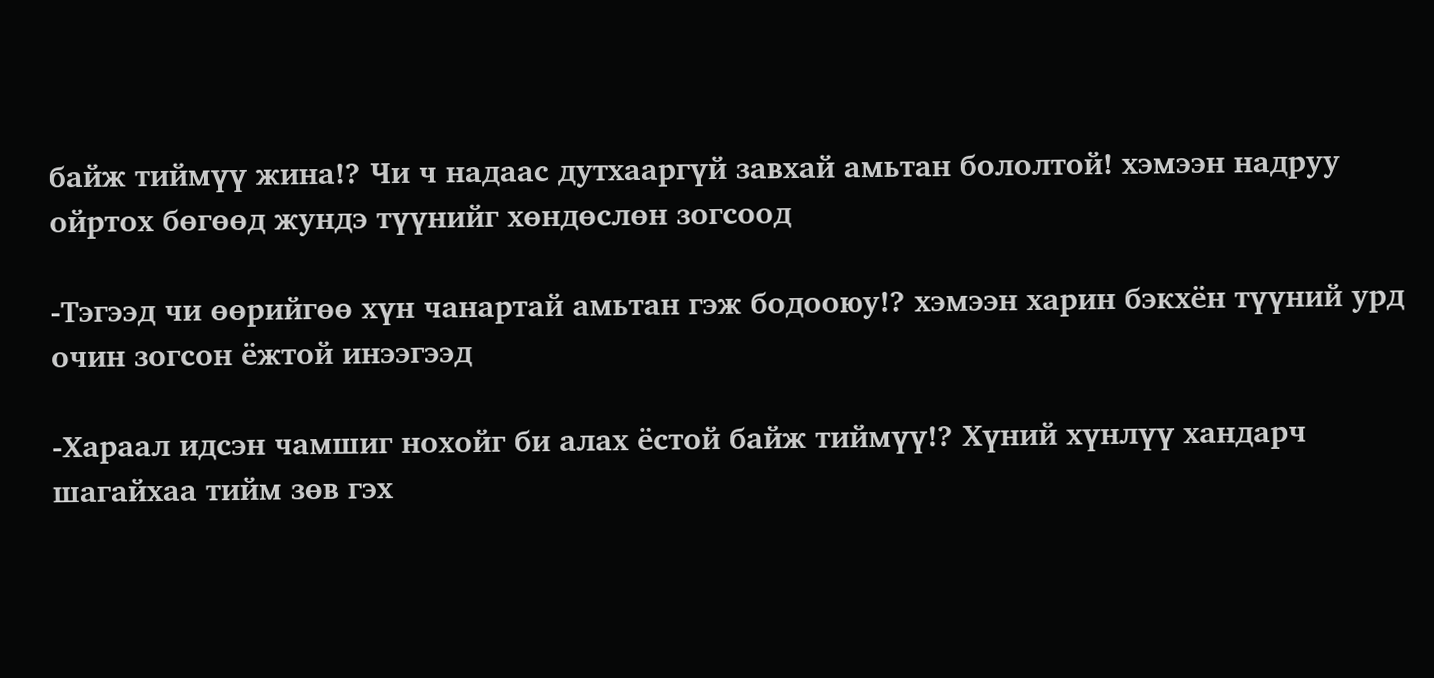байж тиймүү жина!? Чи ч надаас дутхааргүй завхай амьтан бололтой! хэмээн надруу ойртох бөгөөд жундэ түүнийг хөндөслөн зогсоод

-Тэгээд чи өөрийгөө хүн чанартай амьтан гэж бодооюу!? хэмээн харин бэкхён түүний урд очин зогсон ёжтой инээгээд

-Хараал идсэн чамшиг нохойг би алах ёстой байж тиймүү!? Хүний хүнлүү хандарч шагайхаа тийм зөв гэх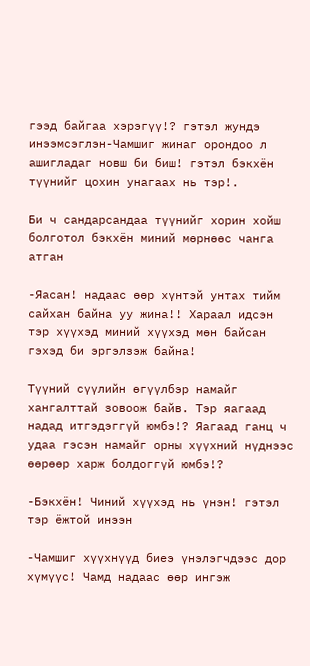гээд байгаа хэрэгүү!? гэтэл жундэ инээмсэглэн-Чамшиг жинаг орондоо л ашигладаг новш би биш! гэтэл бэкхён түүнийг цохин унагаах нь тэр!.

Би ч сандарсандаа түүнийг хорин хойш болготол бэкхён миний мөрнөөс чанга атган

-Яасан! надаас өөр хүнтэй унтах тийм сайхан байна уу жина!! Хараал идсэн тэр хүүхэд миний хүүхэд мөн байсан гэхэд би эргэлзэж байна!

Түүний сүүлийн өгүүлбэр намайг хангалттай зовоож байв. Тэр яагаад надад итгэдэггүй юмбэ!? Яагаад ганц ч удаа гэсэн намайг орны хүүхний нүднээс өөрөөр харж болдоггүй юмбэ!?

-Бэкхён! Чиний хүүхэд нь үнэн! гэтэл тэр ёжтой инээн

-Чамшиг хүүхнүүд биеэ үнэлэгчдээс дор хүмүүс! Чамд надаас өөр ингэж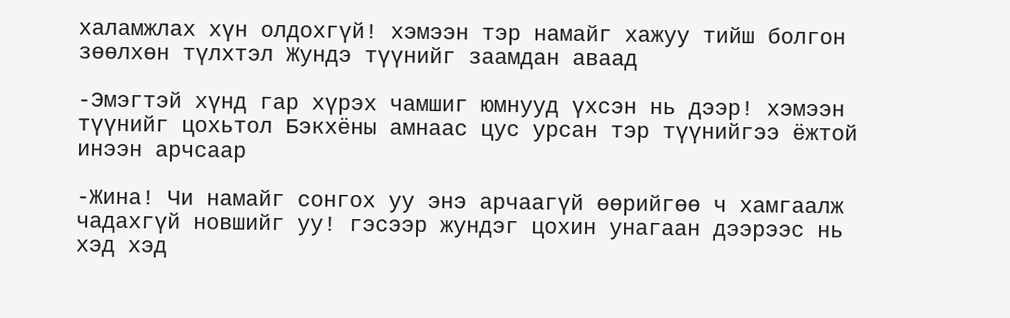халамжлах хүн олдохгүй! хэмээн тэр намайг хажуу тийш болгон зөөлхөн түлхтэл Жундэ түүнийг заамдан аваад

-Эмэгтэй хүнд гар хүрэх чамшиг юмнууд үхсэн нь дээр! хэмээн түүнийг цохьтол Бэкхёны амнаас цус урсан тэр түүнийгээ ёжтой инээн арчсаар

-Жина! Чи намайг сонгох уу энэ арчаагүй өөрийгөө ч хамгаалж чадахгүй новшийг уу! гэсээр жундэг цохин унагаан дээрээс нь хэд хэд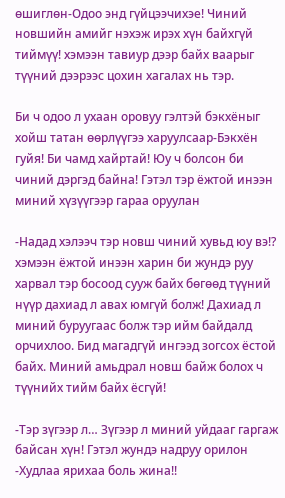өшиглөн-Одоо энд гүйцээчихэе! Чиний новшийн амийг нэхэж ирэх хүн байхгүй тиймүү! хэмээн тавиур дээр байх ваарыг түүний дээрээс цохин хагалах нь тэр.

Би ч одоо л ухаан оровуу гэлтэй бэкхёныг хойш татан өөрлүүгээ харуулсаар-Бэкхён гуйя! Би чамд хайртай! Юу ч болсон би чиний дэргэд байна! Гэтэл тэр ёжтой инээн миний хүзүүгээр гараа оруулан

-Надад хэлээч тэр новш чиний хувьд юу вэ!? хэмээн ёжтой инээн харин би жундэ руу харвал тэр босоод сууж байх бөгөөд түүний нүүр дахиад л авах юмгүй болж! Дахиад л миний буруугаас болж тэр ийм байдалд орчихлоо. Бид магадгүй ингээд зогсох ёстой байх. Миний амьдрал новш байж болох ч түүнийх тийм байх ёсгүй!

-Тэр зүгээр л… Зүгээр л миний уйдааг гаргаж байсан хүн! Гэтэл жундэ надруу орилон -Худлаа ярихаа боль жина!!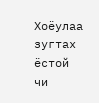Хоёулаа зугтах ёстой чи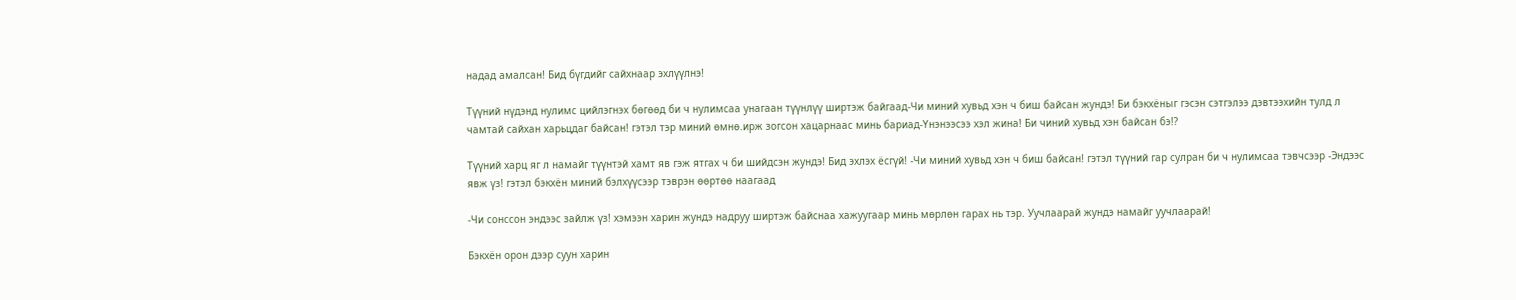надад амалсан! Бид бүгдийг сайхнаар эхлүүлнэ!

Түүний нүдэнд нулимс цийлэгнэх бөгөөд би ч нулимсаа унагаан түүнлүү ширтэж байгаад-Чи миний хувьд хэн ч биш байсан жундэ! Би бэкхёныг гэсэн сэтгэлээ дэвтээхийн тулд л чамтай сайхан харьцдаг байсан! гэтэл тэр миний өмнө.ирж зогсон хацарнаас минь бариад-Үнэнээсээ хэл жина! Би чиний хувьд хэн байсан бэ!?

Түүний харц яг л намайг түүнтэй хамт яв гэж ятгах ч би шийдсэн жундэ! Бид эхлэх ёсгүй! -Чи миний хувьд хэн ч биш байсан! гэтэл түүний гар сулран би ч нулимсаа тэвчсээр -Эндээс явж үз! гэтэл бэкхён миний бэлхүүсээр тэврэн өөртөө наагаад

-Чи сонссон эндээс зайлж үз! хэмээн харин жундэ надруу ширтэж байснаа хажуугаар минь мөрлөн гарах нь тэр. Уучлаарай жундэ намайг уучлаарай!

Бэкхён орон дээр суун харин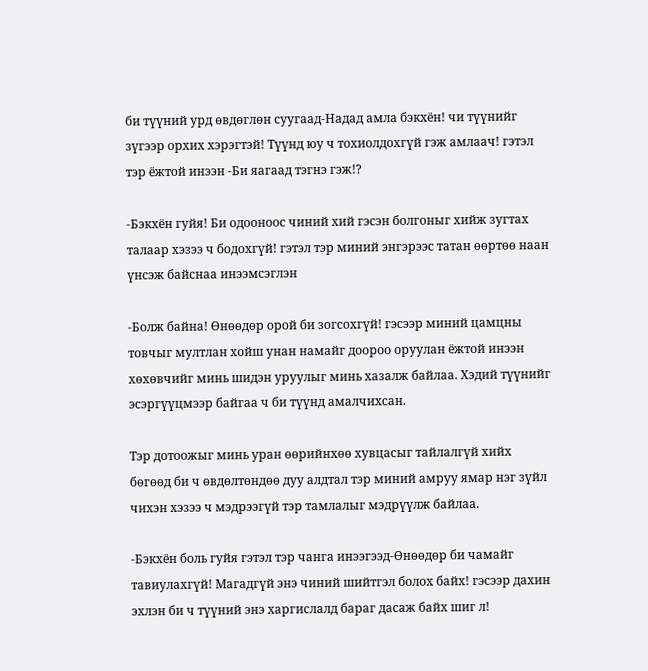би түүний урд өвдөглөн суугаад-Надад амла бэкхён! чи түүнийг зүгээр орхих хэрэгтэй! Түүнд юу ч тохиолдохгүй гэж амлаач! гэтэл тэр ёжтой инээн -Би яагаад тэгнэ гэж!?

-Бэкхён гуйя! Би одооноос чиний хий гэсэн болгоныг хийж зугтах талаар хэзээ ч бодохгүй! гэтэл тэр миний энгэрээс татан өөртөө наан үнсэж байснаа инээмсэглэн

-Болж байна! Өнөөдөр орой би зогсохгүй! гэсээр миний цамцны товчыг мултлан хойш унан намайг доороо оруулан ёжтой инээн хөхөвчийг минь шидэн уруулыг минь хазалж байлаа. Хэдий түүнийг эсэргүүцмээр байгаа ч би түүнд амалчихсан.

Тэр дотоожыг минь уран өөрийнхөө хувцасыг тайлалгүй хийх бөгөөд би ч өвдөлтөндөө дуу алдтал тэр миний амруу ямар нэг зүйл чихэн хэзээ ч мэдрээгүй тэр тамлалыг мэдрүүлж байлаа.

-Бэкхён боль гуйя гэтэл тэр чанга инээгээд-Өнөөдөр би чамайг тавиулахгүй! Магадгүй энэ чиний шийтгэл болох байх! гэсээр дахин эхлэн би ч түүний энэ харгислалд бараг дасаж байх шиг л!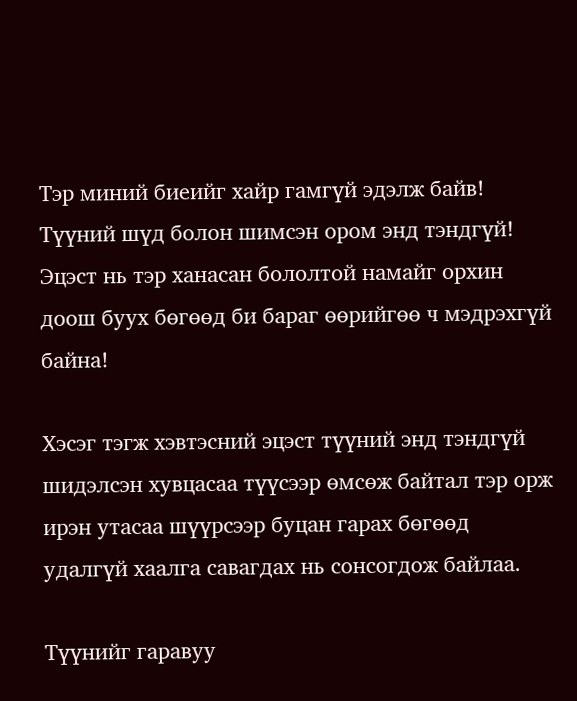Тэр миний биеийг хайр гамгүй эдэлж байв! Түүний шүд болон шимсэн ором энд тэндгүй! Эцэст нь тэр ханасан бололтой намайг орхин доош буух бөгөөд би бараг өөрийгөө ч мэдрэхгүй байна!

Хэсэг тэгж хэвтэсний эцэст түүний энд тэндгүй шидэлсэн хувцасаа түүсээр өмсөж байтал тэр орж ирэн утасаа шүүрсээр буцан гарах бөгөөд удалгүй хаалга савагдах нь сонсогдож байлаа.

Түүнийг гаравуу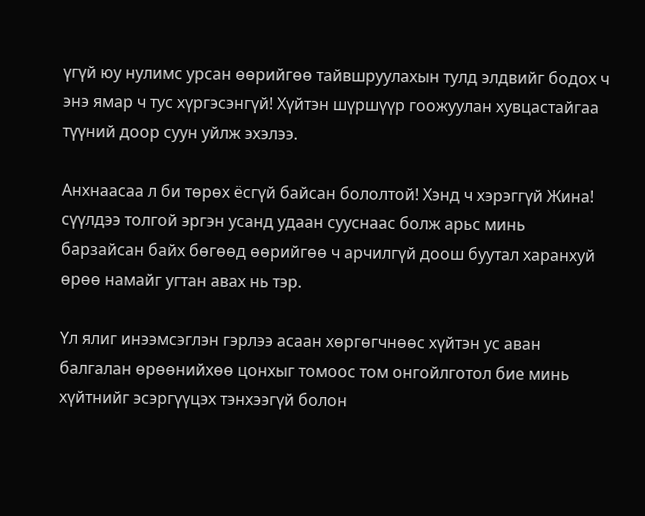үгүй юу нулимс урсан өөрийгөө тайвшруулахын тулд элдвийг бодох ч энэ ямар ч тус хүргэсэнгүй! Хүйтэн шүршүүр гоожуулан хувцастайгаа түүний доор суун уйлж эхэлээ.

Анхнаасаа л би төрөх ёсгүй байсан бололтой! Хэнд ч хэрэггүй Жина! сүүлдээ толгой эргэн усанд удаан сууснаас болж арьс минь барзайсан байх бөгөөд өөрийгөө ч арчилгүй доош буутал харанхуй өрөө намайг угтан авах нь тэр.

Үл ялиг инээмсэглэн гэрлээ асаан хөргөгчнөөс хүйтэн ус аван балгалан өрөөнийхөө цонхыг томоос том онгойлготол бие минь хүйтнийг эсэргүүцэх тэнхээгүй болон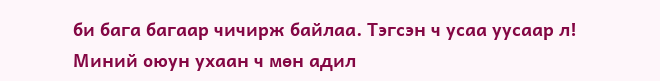би бага багаар чичирж байлаа. Тэгсэн ч усаа уусаар л! Миний оюун ухаан ч мөн адил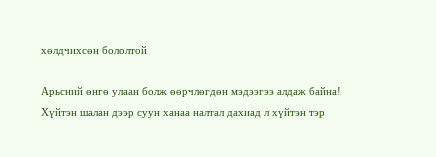хөлдчихсөн бололтой

Арьсний өнгө улаан болж өөрчлөгдөн мэдээгээ алдаж байна! Хүйтэн шалан дээр суун ханаа налтал дахиад л хүйтэн тэр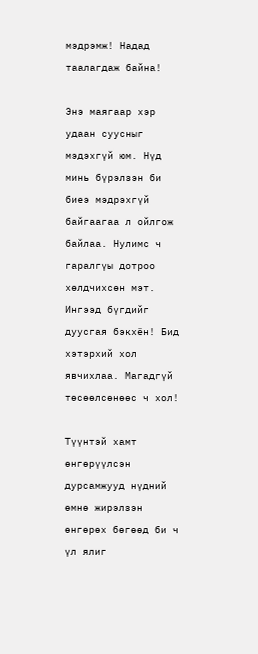мэдрэмж! Надад таалагдаж байна!

Энэ маягаар хэр удаан суусныг мэдэхгүй юм. Нүд минь бүрэлзэн би биеэ мэдрэхгүй байгаагаа л ойлгож байлаа. Нулимс ч гаралгүы дотроо хөлдчихсөн мэт. Ингээд бүгдийг дуусгая бэкхён! Бид хэтэрхий хол явчихлаа. Магадгүй төсөөлсөнөөс ч хол!

Түүнтэй хамт өнгөрүүлсэн дурсамжууд нүдний өмнө жирэлзэн өнгөрөх бөгөөд би ч үл ялиг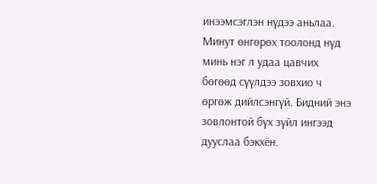инээмсэглэн нүдээ аньлаа. Минут өнгөрөх тоолонд нүд минь нэг л удаа цавчих бөгөөд сүүлдээ зовхио ч өргөж дийлсэнгүй. Бидний энэ зовлонтой бүх зүйл ингээд дууслаа бэкхён.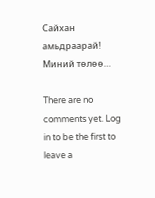Сайхан амьдраарай! Миний төлөө…

There are no comments yet. Log in to be the first to leave a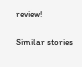review!

Similar stories